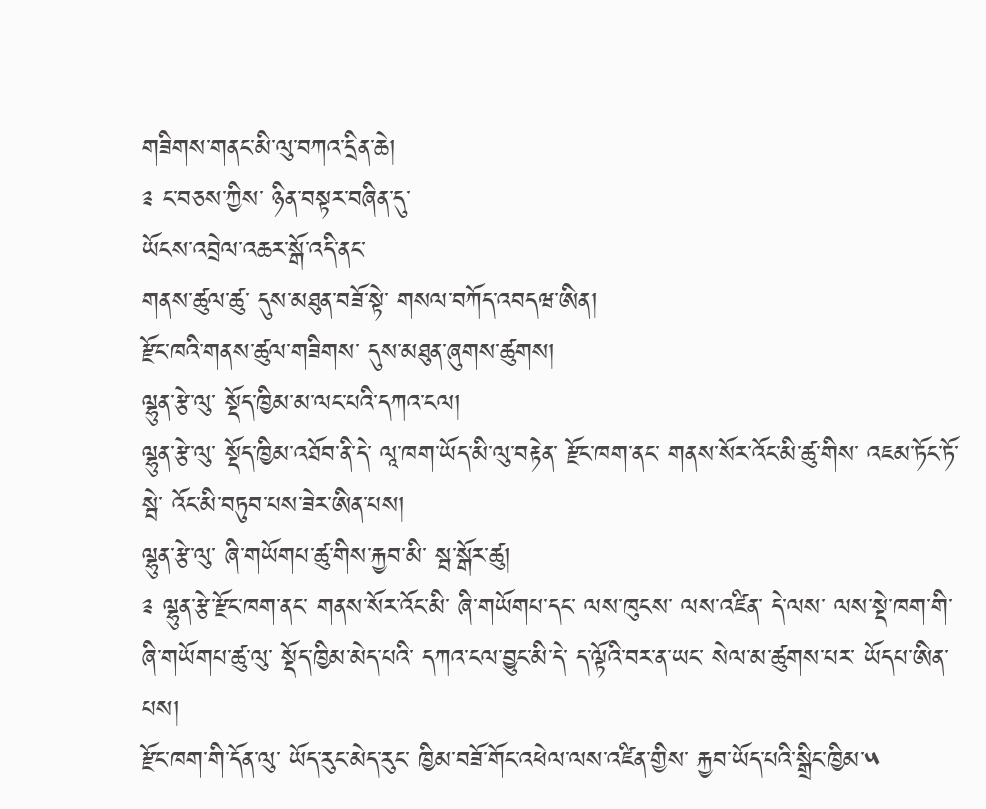གཟིགས་གནང་མི་ལུ་བཀའ་དྲིན་ཆེ།
༉ ང་བཅས་ཀྱིས་ ཉིན་བསྟར་བཞིན་དུ་
ཡོངས་འབྲེལ་འཆར་སྒོ་འདི་ནང་
གནས་ཚུལ་ཚུ་ དུས་མཐུན་བཟོ་སྟེ་ གསལ་བཀོད་འབདཝ་ཨིན།
རྫོང་ཁའི་གནས་ཚུལ་གཟིགས་ དུས་མཐུན་ཞུགས་ཚུགས།
ལྷུན་རྩེ་ལུ་ སྡོད་ཁྱིམ་མ་ལང་པའི་དཀའ་ངལ།
ལྷུན་རྩེ་ལུ་ སྡོད་ཁྱིམ་འཐོབ་ནི་དེ་ ལཱ་ཁག་ཡོད་མི་ལུ་བརྟེན་ རྫོང་ཁག་ནང་ གནས་སོར་འོང་མི་ཚུ་གིས་ འཇམ་ཏོང་ཏོ་སྦེ་ འོང་མི་བཏུབ་པས་ཟེར་ཨིན་པས།
ལྷུན་རྩེ་ལུ་ ཞི་གཡོགཔ་ཚུ་གིས་རྐྱབ་མི་ སྦ་སྒོར་ཚུ།
༉ ལྷུན་རྩེ་རྫོང་ཁག་ནང་ གནས་སོར་འོང་མི་ ཞི་གཡོགཔ་དང་ ལས་ཁུངས་ ལས་འཛིན་ དེ་ལས་ ལས་སྡེ་ཁག་གི་ ཞི་གཡོགཔ་ཚུ་ལུ་ སྡོད་ཁྱིམ་མེད་པའི་ དཀའ་ངལ་བྱུང་མི་དེ་ ད་ལྟོའི་བར་ན་ཡང་ སེལ་མ་ཚུགས་པར་ ཡོདཔ་ཨིན་པས།
རྫོང་ཁག་གི་དོན་ལུ་ ཡོད་རུང་མེད་རུང་ ཁྱིམ་བཟོ་གོང་འཕེལ་ལས་འཛིན་གྱིས་ རྐྱབ་ཡོད་པའི་སྒྲིང་ཁྱིམ་༥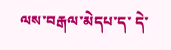ལས་བརྒལ་མེདཔ་ད་ དེ་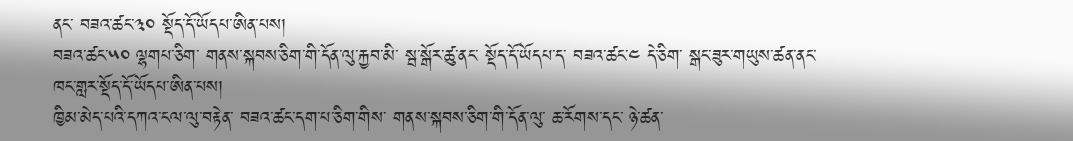ནང་ བཟའ་ཚང་༣༠ སྡོད་དོ་ཡོདཔ་ཨིན་པས།
བཟའ་ཚང་༥༠ ལྷགཔ་ཅིག་ གནས་སྐབས་ཅིག་གི་དོན་ལུ་རྐྱབ་མི་ སྦ་སྒོར་ཚུ་ནང་ སྡོད་དོ་ཡོདཔ་ད་ བཟའ་ཚང་༤ དེ་ཅིག་ སྒང་ཟུར་གཡུས་ཚན་ནང་ ཁང་གླར་སྡོད་དོ་ཡོདཔ་ཨིན་པས།
ཁྱིམ་མེད་པའི་དཀའ་ངལ་ལུ་བརྟེན་ བཟའ་ཚང་དག་པ་ཅིག་གིས་ གནས་སྐབས་ཅིག་གི་དོན་ལུ་ ཆ་རོགས་དང་ ཉེ་ཚན་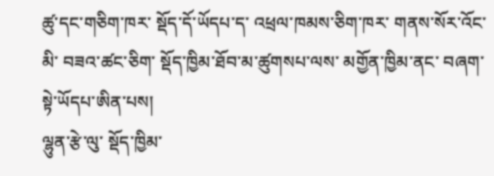ཚུ་དང་གཅིག་ཁར་ སྡོད་དོ་ཡོདཔ་ད་ འཕྲལ་ཁམས་ཅིག་ཁར་ གནས་སོར་འོང་མི་ བཟའ་ཚང་ཅིག་ སྡོད་ཁྱིམ་ཐོབ་མ་ཚུགསཔ་ལས་ མགྱོན་ཁྱིམ་ནང་ བཞག་སྟེ་ཡོདཔ་ཨིན་པས།
ལྷུན་རྩེ་ལུ་ སྡོད་ཁྱིམ་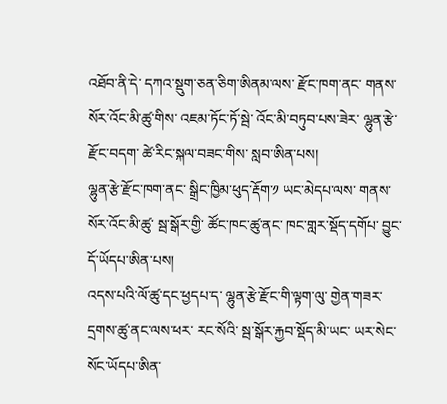འཐོབ་ནི་དེ་ དཀའ་སྡུག་ཅན་ཅིག་ཨིནམ་ལས་ རྫོང་ཁག་ནང་ གནས་སོར་འོང་མི་ཚུ་གིས་ འཇམ་ཏོང་ཏོ་སྦེ་ འོང་མི་བཏུབ་པས་ཟེར་ ལྷུན་རྩེ་རྫོང་བདག་ ཚེ་རིང་སྐལ་བཟང་གིས་ སླབ་ཨིན་པས།
ལྷུན་རྩེ་རྫོང་ཁག་ནང་ སྒྲིང་ཁྱིམ་ཕུད་རྡོག་༡ ཡང་མེདཔ་ལས་ གནས་སོར་འོང་མི་ཚུ་ སྦ་སྒོར་གྱི་ ཚོང་ཁང་ཚུ་ནང་ ཁང་གླར་སྡོད་དགོཔ་ བྱུང་དོ་ཡོདཔ་ཨིན་པས།
འདས་པའི་ལོ་ཚུ་དང་ཕྱདཔ་ད་ ལྷུན་རྩེ་རྫོང་གི་ལྟག་ལུ་ གྱེན་གཟར་དྲགས་ཚུ་ནང་ལས་ཕར་ རང་སོའི་ སྦ་སྒོར་རྐྱབ་སྡོད་མི་ཡང་ ཡར་སེང་སོང་ཡོདཔ་ཨིན་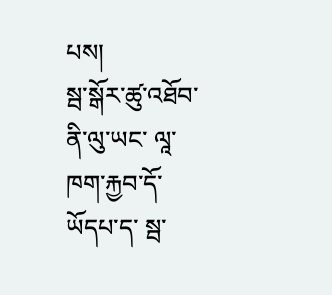པས།
སྦ་སྒོར་ཚུ་འཐོབ་ནི་ལུ་ཡང་ ལཱ་ཁག་རྐྱབ་དོ་ཡོདཔ་ད་ སྦ་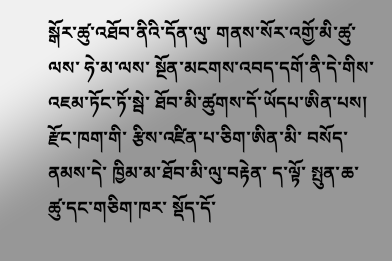སྒོར་ཚུ་འཐོབ་ནིའི་དོན་ལུ་ གནས་སོར་འགྱོ་མི་ཚུ་ལས་ ཧེ་མ་ལས་ སྔོན་མངགས་འབད་དགོ་ནི་དེ་གིས་ འཇམ་ཏོང་ཏོ་སྦེ་ ཐོབ་མི་ཚུགས་དོ་ཡོདཔ་ཨིན་པས།
རྫོང་ཁག་གི་ རྩིས་འཛིན་པ་ཅིག་ཨིན་མི་ བསོད་ནམས་དེ་ ཁྱིམ་མ་ཐོབ་མི་ལུ་བརྟེན་ ད་ལྟོ་ སྤུན་ཆ་ཚུ་དང་གཅིག་ཁར་ སྡོད་དོ་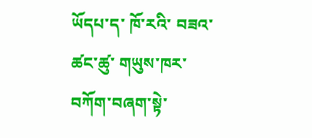ཡོདཔ་ད་ ཁོ་རའི་ བཟའ་ཚང་ཚུ་ གཡུས་ཁར་བཀོག་བཞག་སྟེ་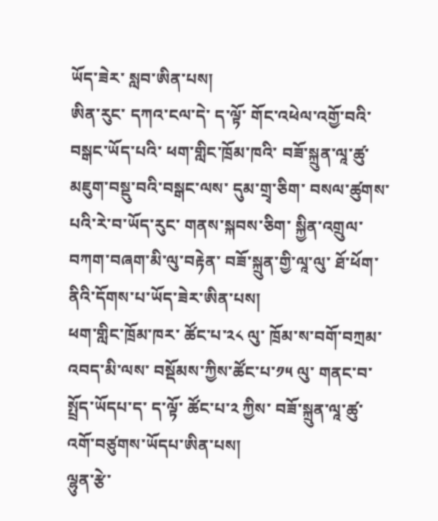ཡོད་ཟེར་ སླབ་ཨིན་པས།
ཨིན་རུང་ དཀའ་ངལ་དེ་ ད་ལྟོ་ གོང་འཕེལ་འགྱོ་བའི་བསྒང་ཡོད་པའི་ ཕག་གླིང་ཁྲོམ་ཁའི་ བཟོ་སྐྲུན་ལཱ་ཚུ་ མཇུག་བསྡུ་བའི་བསྒང་ལས་ དུམ་གྲྭ་ཅིག་ བསལ་ཚུགས་པའི་རེ་བ་ཡོད་རུང་ གནས་སྐབས་ཅིག་ སྐྱིན་འགྲུལ་བཀག་བཞག་མི་ལུ་བརྟེན་ བཟོ་སྐྲུན་གྱི་ལཱ་ལུ་ ཐོ་ཕོག་ནིའི་དོགས་པ་ཡོད་ཟེར་ཨིན་པས།
ཕག་གླིང་ཁྲོམ་ཁར་ ཚོང་པ་༢༨ ལུ་ ཁྲོམ་ས་བགོ་བཀྲམ་འབད་མི་ལས་ བསྡོམས་ཀྱིས་ཚོང་པ་༡༥ ལུ་ གནང་བ་སྤྲོད་ཡོདཔ་ད་ ད་ལྟོ་ ཚོང་པ་༢ ཀྱིས་ བཟོ་སྐྲུན་ལཱ་ཚུ་ འགོ་བཙུགས་ཡོདཔ་ཨིན་པས།
ལྷུན་རྩེ་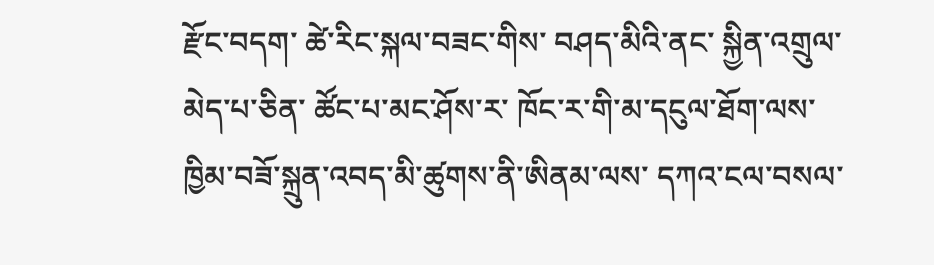རྫོང་བདག་ ཚེ་རིང་སྐལ་བཟང་གིས་ བཤད་མིའི་ནང་ སྐྱིན་འགྲུལ་མེད་པ་ཅིན་ ཚོང་པ་མང་ཤོས་ར་ ཁོང་ར་གི་མ་དངུལ་ཐོག་ལས་ ཁྱིམ་བཟོ་སྐྲུན་འབད་མི་ཚུགས་ནི་ཨིནམ་ལས་ དཀའ་ངལ་བསལ་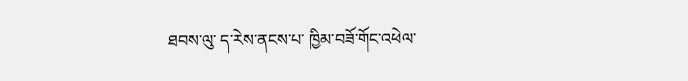ཐབས་ལུ་ ད་རེས་ནངས་པ་ ཁྱིམ་བཟོ་གོང་འཕེལ་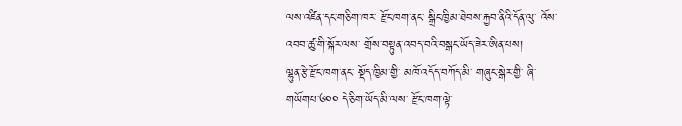ལས་འཛིན་དང་གཅིག་ཁར་ རྫོང་ཁག་ནང་ སྒྲིང་ཁྱིམ་ཐེབས་རྐྱབ་ནིའི་དོན་ལུ་ འོས་འབབ་ཚུ་གི་སྐོར་ལས་ གྲོས་བསྟུན་འབད་བའི་བསྒང་ཡོད་ཟེར་ཨིན་པས།
ལྷུན་རྩེ་རྫོང་ཁག་ནང་ སྡོད་ཁྱིམ་གྱི་ མཁོ་འདོད་བཀོད་མི་ གཞུང་སྒེར་གྱི་ ཞི་གཡོགཔ་༦༠༠ དེ་ཅིག་ཡོད་མི་ལས་ རྫོང་ཁག་ལྟེ་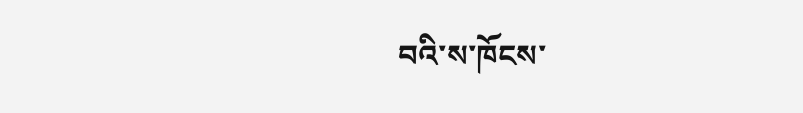བའི་ས་ཁོངས་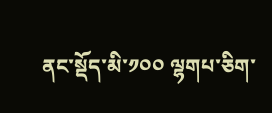ནང་སྡོད་མི་༡༠༠ ལྷགཔ་ཅིག་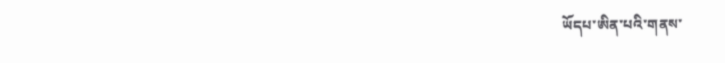ཡོདཔ་ཨིན་པའི་གནས་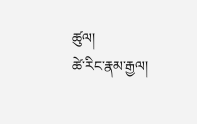ཚུལ།
ཚེ་རིང་རྣམ་རྒྱལ།